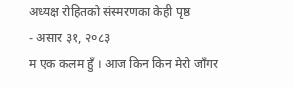अध्यक्ष रोहितको संस्मरणका केही पृष्ठ
- असार ३१, २०८३
म एक कलम हुँ । आज किन किन मेरो जाँगर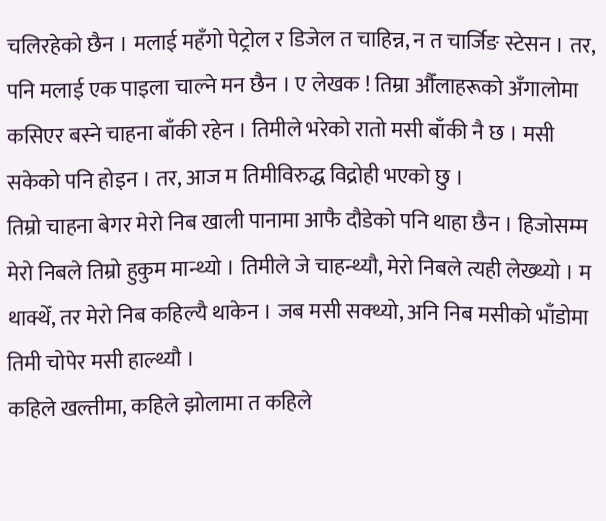चलिरहेको छैन । मलाई महँगो पेट्रोल र डिजेल त चाहिन्न, न त चार्जिङ स्टेसन । तर, पनि मलाई एक पाइला चाल्ने मन छैन । ए लेखक ! तिम्रा औँलाहरूको अँगालोमा कसिएर बस्ने चाहना बाँकी रहेन । तिमीले भरेको रातो मसी बाँकी नै छ । मसी सकेको पनि होइन । तर, आज म तिमीविरुद्ध विद्रोही भएको छु ।
तिम्रो चाहना बेगर मेरो निब खाली पानामा आफै दौडेको पनि थाहा छैन । हिजोसम्म मेरो निबले तिम्रो हुकुम मान्थ्यो । तिमीले जे चाहन्थ्यौ, मेरो निबले त्यही लेख्थ्यो । म थाक्थेँ, तर मेरो निब कहिल्यै थाकेन । जब मसी सक्थ्यो, अनि निब मसीको भाँडोमा तिमी चोपेर मसी हाल्थ्यौ ।
कहिले खल्तीमा, कहिले झोलामा त कहिले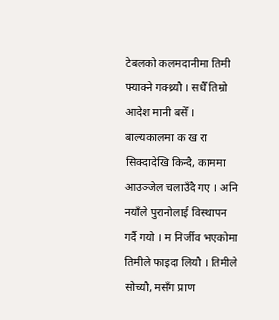टेबलको कलमदानीमा तिमी फ्याक्ने गक्थ्र्यौ । सधैँ तिम्रो आदेश मानी बसेँ । बाल्यकालमा क ख रा सिक्दादेखि किन्दै, काममा आउञ्जेल चलाउँदै गए । अनि नयाँले पुरानोलाई विस्थापन गर्दै गयो । म निर्जीव भएकोमा तिमीले फाइदा लियौ । तिमीले सोच्यौ, मसँग प्राण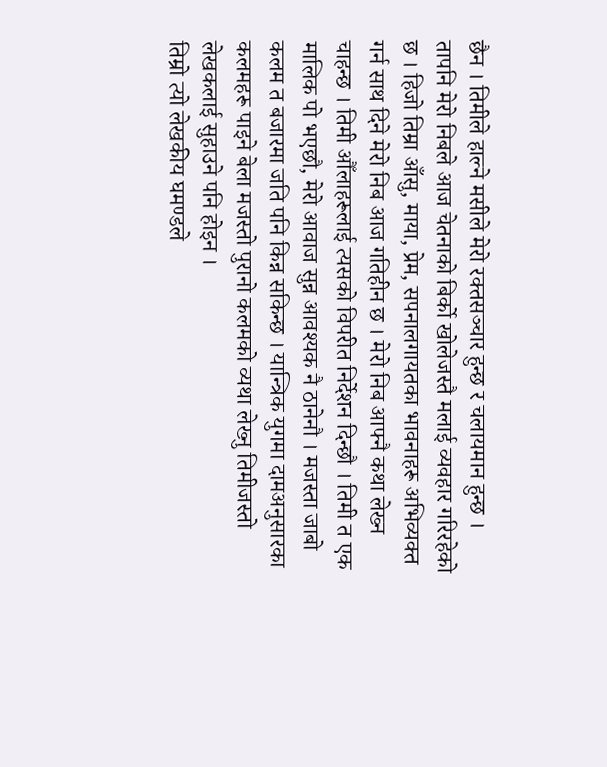छैन । तिमीले हाल्ने मसीले मेरो रक्तसञ्चार हुन्छ र चलायमान हुन्छ ।
तापनि मेरो निबले आज चेतनाको बिर्को खोलेजस्तै मलाई व्यवहार गरिरहेको छ । हिजो तिम्रा आँसु, माया, प्रेम, सपनालगायतका भावनाहरू अभिव्यक्त गर्न साथ दिने मेरो निब आज गतिहीन छ । मेरो निब आफ्नै कथा लेख्न चाहन्छ । तिमी औँलाहरूलाई त्यसको विपरीत निर्देशन दिन्छौ । तिमी त एक मालिक पो भएछौ, मेरो आवाज सुन्न आवश्यक नै ठानेनौ । मजस्ता जाबो कलम त बजारमा जति पनि किन्न सकिन्छ । यान्त्रिक युगमा दामअनुसारका कलमहरू पाइने बेला मजस्तो पुरानो कलमको व्यथा लेख्नु तिमीजस्तो लेखकलाई सुहाउने पनि होइन ।
तिम्रो त्यो लेखकीय घमण्डले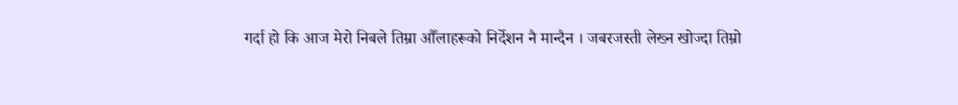गर्दा हो कि आज मेरो निबले तिम्रा औँलाहरूको निर्देशन नै मान्दैन । जबरजस्ती लेख्न खोज्दा तिम्रो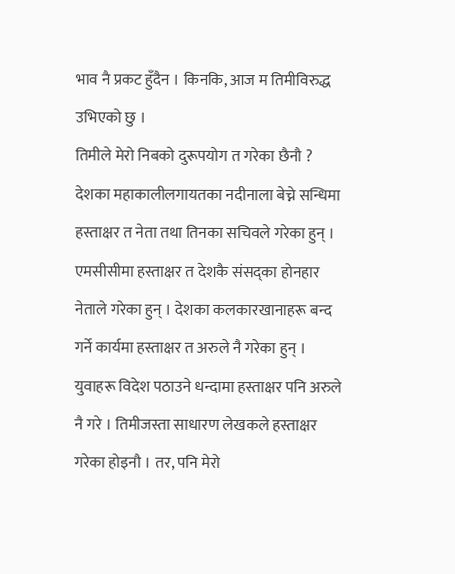भाव नै प्रकट हुँदैन । किनकि, आज म तिमीविरुद्ध उभिएको छु ।
तिमीले मेरो निबको दुरूपयोग त गरेका छैनौ ? देशका महाकालीलगायतका नदीनाला बेच्ने सन्धिमा हस्ताक्षर त नेता तथा तिनका सचिवले गरेका हुन् । एमसीसीमा हस्ताक्षर त देशकै संसद्का होनहार नेताले गरेका हुन् । देशका कलकारखानाहरू बन्द गर्ने कार्यमा हस्ताक्षर त अरुले नै गरेका हुन् । युवाहरू विदेश पठाउने धन्दामा हस्ताक्षर पनि अरुले नै गरे । तिमीजस्ता साधारण लेखकले हस्ताक्षर गरेका होइनौ । तर, पनि मेरो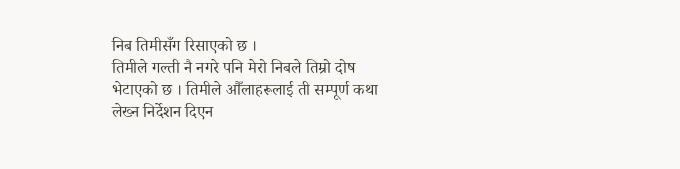निब तिमीसँग रिसाएको छ ।
तिमीले गल्ती नै नगरे पनि मेरो निबले तिम्रो दोष भेटाएको छ । तिमीले औँलाहरूलाई ती सम्पूर्ण कथा लेख्न निर्देशन दिएन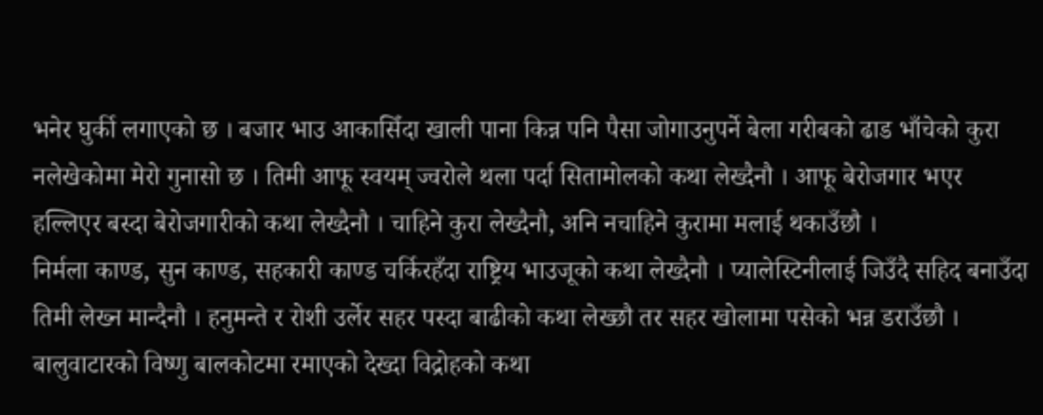भनेर घुर्की लगाएको छ । बजार भाउ आकासिँदा खाली पाना किन्न पनि पैसा जोगाउनुपर्ने बेला गरीबको ढाड भाँचेको कुरा नलेखेकोमा मेरो गुनासो छ । तिमी आफू स्वयम् ज्वरोले थला पर्दा सितामोलको कथा लेख्दैनौ । आफू बेरोजगार भएर हल्लिएर बस्दा बेरोजगारीको कथा लेख्दैनौ । चाहिने कुरा लेख्दैनौ, अनि नचाहिने कुरामा मलाई थकाउँछौ ।
निर्मला काण्ड, सुन काण्ड, सहकारी काण्ड चर्किरहँदा राष्ट्रिय भाउजूको कथा लेख्दैनौ । प्यालेस्टिनीलाई जिउँदै सहिद बनाउँदा तिमी लेख्न मान्दैनौ । हनुमन्ते र रोशी उर्लेर सहर पस्दा बाढीको कथा लेख्छौ तर सहर खोलामा पसेको भन्न डराउँछौ । बालुवाटारको विष्णु बालकोटमा रमाएको देख्दा विद्रोहको कथा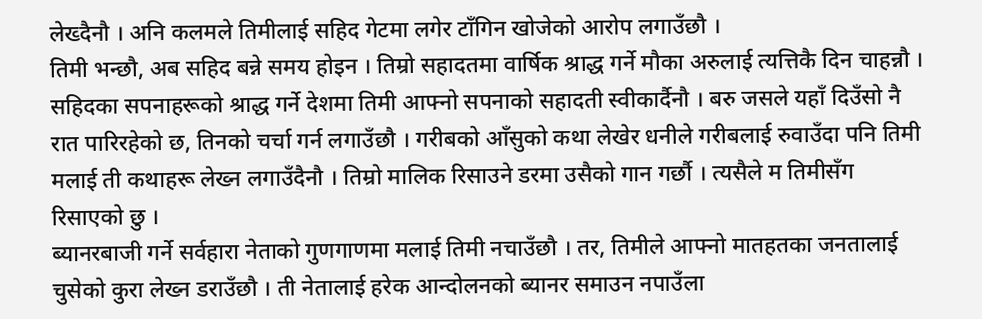लेख्दैनौ । अनि कलमले तिमीलाई सहिद गेटमा लगेर टाँगिन खोजेको आरोप लगाउँछौ ।
तिमी भन्छौ, अब सहिद बन्ने समय होइन । तिम्रो सहादतमा वार्षिक श्राद्ध गर्ने मौका अरुलाई त्यत्तिकै दिन चाहन्नौ । सहिदका सपनाहरूको श्राद्ध गर्ने देशमा तिमी आफ्नो सपनाको सहादती स्वीकार्दैनौ । बरु जसले यहाँ दिउँसो नै रात पारिरहेको छ, तिनको चर्चा गर्न लगाउँछौ । गरीबको आँसुको कथा लेखेर धनीले गरीबलाई रुवाउँदा पनि तिमी मलाई ती कथाहरू लेख्न लगाउँदैनौ । तिम्रो मालिक रिसाउने डरमा उसैको गान गर्छौ । त्यसैले म तिमीसँग रिसाएको छु ।
ब्यानरबाजी गर्ने सर्वहारा नेताको गुणगाणमा मलाई तिमी नचाउँछौ । तर, तिमीले आफ्नो मातहतका जनतालाई चुसेको कुरा लेख्न डराउँछौ । ती नेतालाई हरेक आन्दोलनको ब्यानर समाउन नपाउँला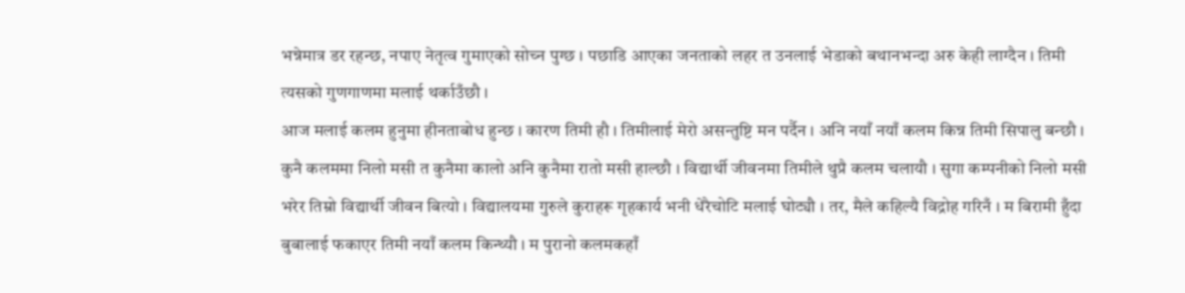भन्नेमात्र डर रहन्छ, नपाए नेतृत्व गुमाएको सोच्न पुग्छ । पछाडि आएका जनताको लहर त उनलाई भेडाको बथानभन्दा अरु केही लाग्दैन । तिमी त्यसको गुणगाणमा मलाई थर्काउँछौ ।
आज मलाई कलम हुनुमा हीनताबोध हुन्छ । कारण तिमी हौ । तिमीलाई मेरो असन्तुष्टि मन पर्दैन । अनि नयाँ नयाँ कलम किन्न तिमी सिपालु बन्छौ । कुनै कलममा निलो मसी त कुनैमा कालो अनि कुनैमा रातो मसी हाल्छौ । विद्यार्थी जीवनमा तिमीले थुप्रै कलम चलायौ । सुगा कम्पनीको निलो मसी भरेर तिम्रो विद्यार्थी जीवन बित्यो । विद्यालयमा गुरुले कुराहरू गृहकार्य भनी धेरैचोटि मलाई घोट्यौ । तर, मैले कहिल्यै विद्रोह गरिनँ । म बिरामी हुँदा बुबालाई फकाएर तिमी नयाँ कलम किन्थ्यौ । म पुरानो कलमकहाँ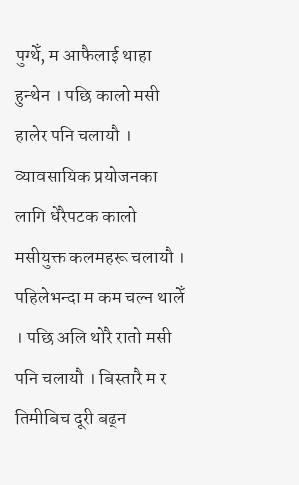पुग्थेँ, म आफैलाई थाहा हुन्थेन । पछि कालो मसी हालेर पनि चलायौ । व्यावसायिक प्रयोजनका लागि धेरैपटक कालो मसीयुक्त कलमहरू चलायौ । पहिलेभन्दा म कम चल्न थालेँ । पछि अलि थोरै रातो मसी पनि चलायौ । बिस्तारै म र तिमीबिच दूरी बढ्न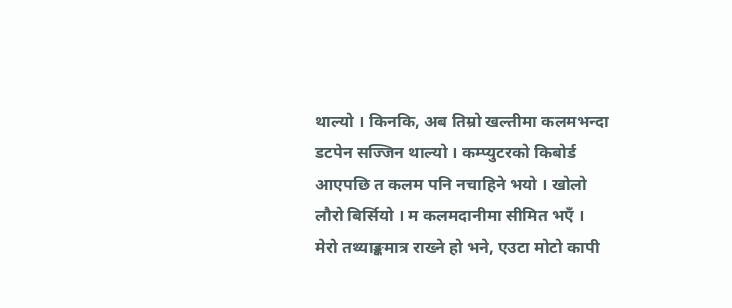थाल्यो । किनकि, अब तिम्रो खल्तीमा कलमभन्दा डटपेन सज्जिन थाल्यो । कम्प्युटरको किबोर्ड आएपछि त कलम पनि नचाहिने भयो । खोलो लौरो बिर्सियो । म कलमदानीमा सीमित भएँ ।
मेरो तथ्याङ्कमात्र राख्ने हो भने, एउटा मोटो कापी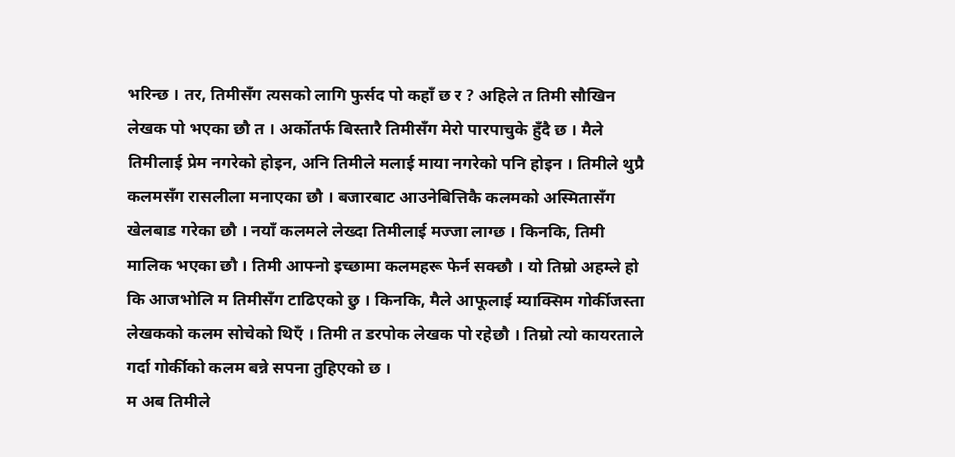भरिन्छ । तर, तिमीसँग त्यसको लागि फुर्सद पो कहाँ छ र ? अहिले त तिमी सौखिन लेखक पो भएका छौ त । अर्कोतर्फ बिस्तारै तिमीसँग मेरो पारपाचुके हुँदै छ । मैले तिमीलाई प्रेम नगरेको होइन, अनि तिमीले मलाई माया नगरेको पनि होइन । तिमीले थुप्रै कलमसँग रासलीला मनाएका छौ । बजारबाट आउनेबित्तिकै कलमको अस्मितासँग खेलबाड गरेका छौ । नयाँ कलमले लेख्दा तिमीलाई मज्जा लाग्छ । किनकि, तिमी मालिक भएका छौ । तिमी आफ्नो इच्छामा कलमहरू फेर्न सक्छौ । यो तिम्रो अहम्ले हो कि आजभोलि म तिमीसँग टाढिएको छु । किनकि, मैले आफूलाई म्याक्सिम गोर्कीजस्ता लेखकको कलम सोचेको थिएँ । तिमी त डरपोक लेखक पो रहेछौ । तिम्रो त्यो कायरताले गर्दा गोर्कीको कलम बन्ने सपना तुहिएको छ ।
म अब तिमीले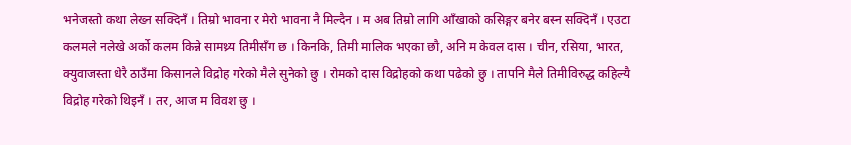भनेजस्तो कथा लेख्न सक्दिनँ । तिम्रो भावना र मेरो भावना नै मिल्दैन । म अब तिम्रो लागि आँखाको कसिङ्गर बनेर बस्न सक्दिनँ । एउटा कलमले नलेखे अर्को कलम किन्ने सामथ्र्य तिमीसँग छ । किनकि, तिमी मालिक भएका छौ, अनि म केवल दास । चीन, रसिया, भारत, क्युवाजस्ता धेरै ठाउँमा किसानले विद्रोह गरेको मैले सुनेको छु । रोमको दास विद्रोहको कथा पढेको छु । तापनि मैले तिमीविरुद्ध कहिल्यै विद्रोह गरेको थिइनँ । तर, आज म विवश छु ।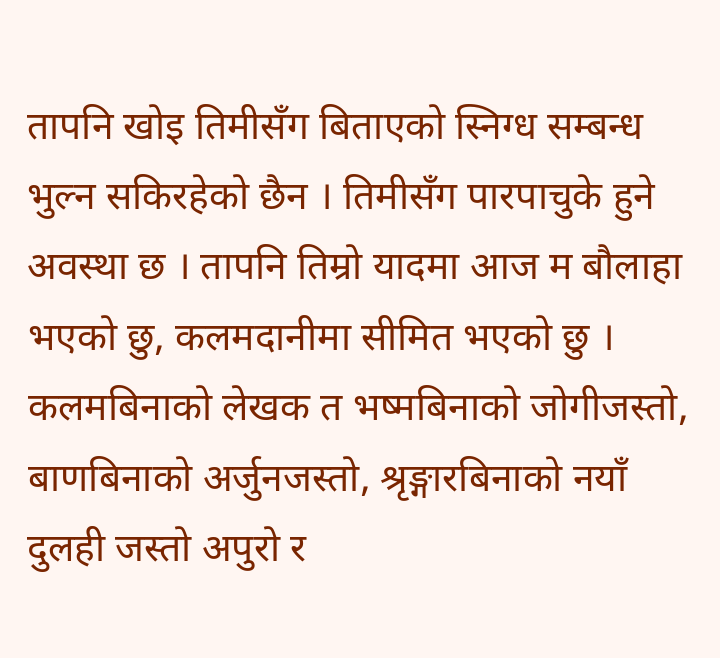तापनि खोइ तिमीसँग बिताएको स्निग्ध सम्बन्ध भुल्न सकिरहेको छैन । तिमीसँग पारपाचुके हुने अवस्था छ । तापनि तिम्रो यादमा आज म बौलाहा भएको छु, कलमदानीमा सीमित भएको छु ।
कलमबिनाको लेखक त भष्मबिनाको जोगीजस्तो, बाणबिनाको अर्जुनजस्तो, श्रृङ्गारबिनाको नयाँ दुलही जस्तो अपुरो र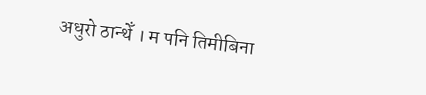अधुरो ठान्थेँ । म पनि तिमीबिना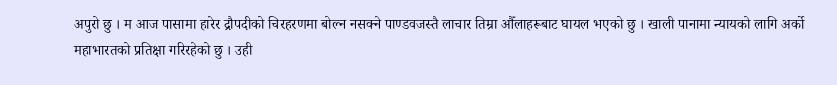अपुरो छु । म आज पासामा हारेर द्रौपदीको चिरहरणमा बोल्न नसक्ने पाण्डवजस्तै लाचार तिम्रा औँलाहरूबाट घायल भएको छु । खाली पानामा न्यायको लागि अर्को महाभारतको प्रतिक्षा गरिरहेको छु । उही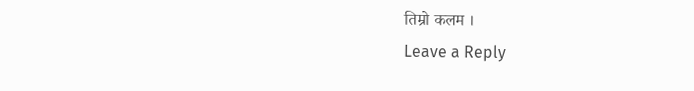तिम्रो कलम ।
Leave a Reply